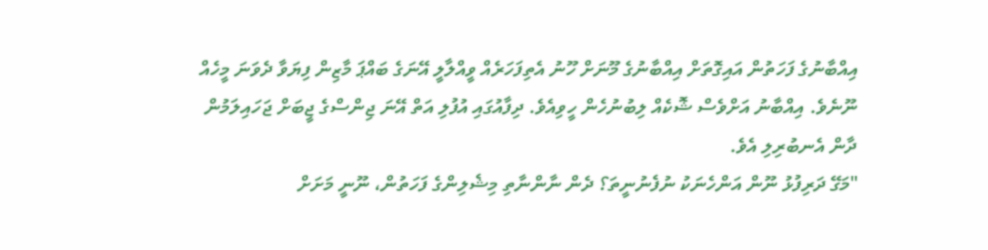އިއްބާނުގެ ފަހަތުން އައިގޮތަށް އިއްބާނުގެ މޫނަށް ހޫނު އެތިފަހަރެއް ވީއްލާލީ އޭނަގެ ބައްޕަ މާޒިން ފިޔަވާ ދެވަނަ މީހެއް ނޫނެވެ. އިއްބާނު އަށްވެސް ޝޮކެއް ލިބުނުހެން ހީވިއެވެ. ދިފާއުގައި އުފުލި އަތް އޭނަ ޖިންސްގެ ޖީބަށް ޖަހައިލަމުން ދާން އެނބުރިލި އެވެ.
"މަގޭ ދަރިފުޅު ނޫން އަންހެނަކު ނުފެނުނީތަ؟ ދެން ނާންނާތި މިޝެލިންގެ ފަހަތުން، ނޫނީ މަށަށް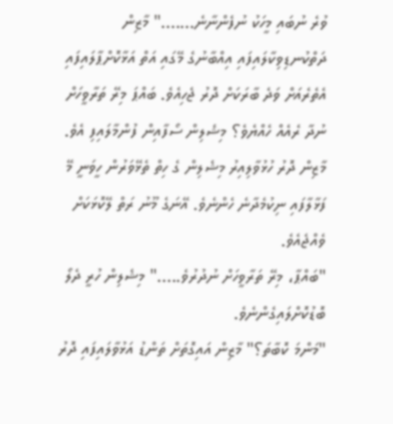ވުރެ ނުބައި މީހަކު ނުފެންނާނެ......." މާޒިން ދަތްކުނޑިވިކާލައިފައި އިއްބާނުގެ މޭގައި އަތް އަޅާކޮށްޕާލައިފައި އެތެރެއަށް ވަދެ ބާރަކަށް ދޮރު ޖެހިއެވެ. ބައްޕަ މިރޭ ތަރާވީހަށް ނުދާ ރެއެއް ހެއްޔެވެ؟ މިޝެލިން ސޯފާއިން ފުންމާލައިފި އެވެ. މާޒިން ދޮރު ހުޅުވާލިއިރު މިޝެލިން ގެ ހިތް ތެޅޭވަރުން ހީވަނީ މޭ ފަޅާލާފައި ނިކުމެދާނެ ހެންނެވެ. އޭނަގެ މޫނު ރަތް ލޭކޮޅަކަށް ވެއްޖެއެވެ.
"ބައްޕާ، މިރޭ ތަރާވީހަށް ނުދުރުވެ....." މިޝެލިން ހުރީ ދެލޯ ބޮޑުކޮށްލައިގެންނެވެ.
"މަންމަ ކޮބާތަ؟" މާޒިން އައިގޮތަށް ތަންޑު އަޅުވާލައިފައި ދޮރު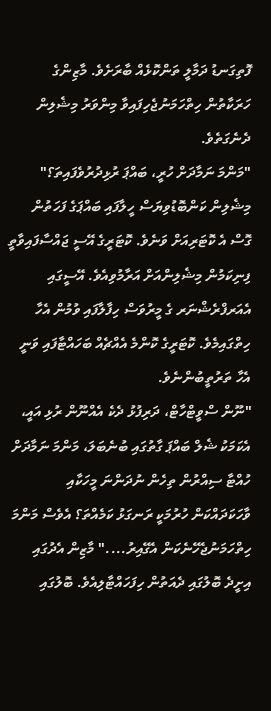ފޮތިގަނޑު ދަމާލީ ތަންކޮޅެއް ބާރަށެވެ. މާޒިންގެ ހަރަކާތުން ހިތްހަމަނުޖެހިފައިވާ މިންވަރު މިޝެލިން ދެނެގަތެވެ.
"މަންމަ ނަމާދަށް ހުރީ، ބައްޕަ ރުޅިދުރުވެފައިތަ؟" މިޝެލިން ކަންބޮޑުވިޔަސް ހީލާފައި ބައްޕަގެ ފަހަތުން ގޮސް އެ ކޮޓަރިއަށް ވަނެވެ. ކޮޓަރީގެ އޭސީ ޖައްސާފައިވާތީ ފިނިކަމުން މިޝެލިންއަށް އަރާމުވިއެވެ. އޭސީގައި އެއަރފްރެޝްނަރ ގެ މީރުވަސް ހިފާލާފައި ވުމުން އެހާ ހިތްގައިމެވެ. ކޮޓަރީގެ ކޮންމެ އެއްޗެއް ބަހައްޓާފައި ވަނީ އެހާ ތަރުތީބުންނެވެ.
"ނޫން ސްވީޓްހާޓް، ދަރިފުޅު ދެކެ އެއްނޫން ރުޅި އައީ، އެކަމަކު ޝެލް ބައްޕަ ގާތުގައި ބުނެބަލަ، މަންމަ ނަމާދަށް ހުއްޓާ ސިއްރުން ތިހެން ނުދަންނަ މީހަކާއި ވާހަކަދައްކަން ހުރުމަކީ ރަނގަޅު ކަމެއްތަ؟ އެވެސް މަންމަ ހިތްހަމަނުޖެހޭނެކަން އެގޭއިރު...." މާޒިން އެދުގައި އިށީދެ ބޮލުގައި ދެއަތުން ހިފަހައްޓާލިއެވެ. ބޮލުގައި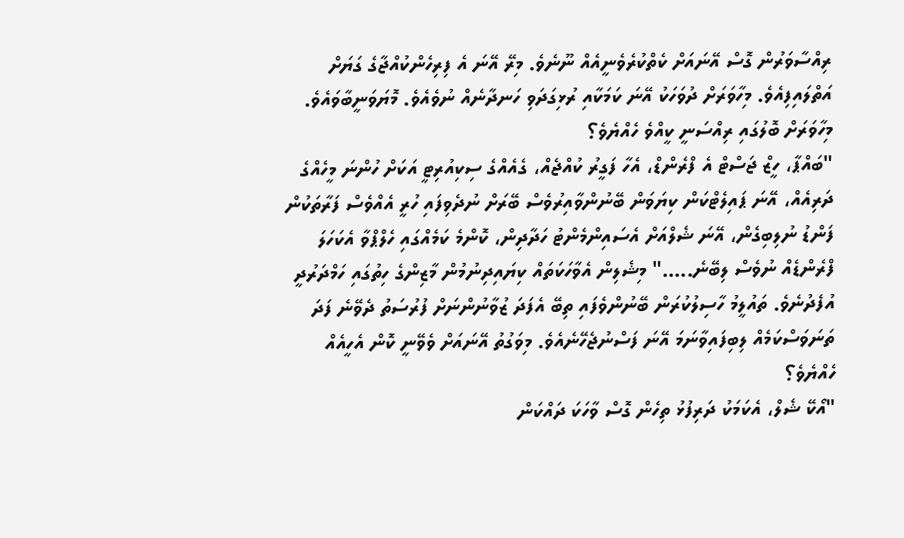ރިއްސާވަރުން ގޮސް އޭނައަށް ކެތްކުރެވެނީއެއް ނޫނެވެ. މިރޭ އޭނަ އެ ފިރިހެންކުއްޖާގެ ގަޔަށް އަތްލައިފިއެވެ. މިހާވަރަށް ދުވަހަކު އޭނަ ކަމަކާއި ރުޅިގަދަވި ހަނދާނެއް ނުވެއެވެ. މޮޔަވަނީބާވައެވެ. މިހާވަރަށް ބޮލުގައި ރިއްސަނީ ކީއްވެ ހެއްޔެވެ؟
"ބައްޕާ، ހީޒް ޖަސްޓް އެ ފްރެންޑް، އެހާ ފަގީރު ކުއްޖެއް، ގެއެއްގެ ސިކިއުރިޓީ އަކަށް ހުންނަ މީހެއްގެ ދަރިއެއް، އޭނަ ޕައިލެޓްކަން ކިޔަވަން ބޭނުންވާއިރުވެސް ބޭރަށް ނުދެވިފައި ހުރީ އެއްވެސް ފަރާތަކުން ފަންޑު ނުލިބިގެން، އޭނަ ޝެލްއަށް އެސައިންމެންޓު ހަދާދިން، ކޮންމެ ކަމެއްގައި ހެލްޕްވާ އެކަހަލަ ފްރެންޑެއް ނުވެސް ލިބޭނެ....." މިޝެލިން އެވާހަކަތައް ކިޔައިދިނުމުން މާޒިންގެ ހިތުގައި ހަމްދަރުދީ އުފެދުނެވެ. ތައުލީމު ހާސިލުކުރަން ބޭނުންވެފައި ތިބޭ އެފަދަ ޒުވާނުންނަށް ފުރުސަތު ދެވޭނެ ފަދަ ތަނަވަސްކަމެއް ލިބިފައިވާނަމަ އޭނަ ފަސްނުޖެހޭނެއެވެ. މިވަގުތު އޭނައަށް ވެވޭނީ ކޮން އެހީއެއް ހެއްޔެވެ؟
"އޯކޭ ޝެލް، އެކަމަކު ދަރިފުޅު ތިހެން ގޮސް ވާހަކަ ދައްކަން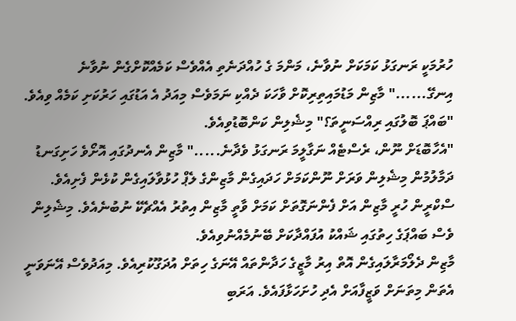ހުރުމަކީ ރަނގަޅު ކަމަކަށް ނުވާނެ، މަންމަ ގެ ހުއްދަނެތި އެއްވެސް ކަމެއްކޮށްގެން ނުވާނެ އިނގޭ......" މާޒިން މަޑުމައިތިރިކޮށް ވާހަކަ ދެއްކި ނަމަވެސް މިއަދު އެ އަޑުގައި ހަރުކަށި ކަމެއް ވިއެވެ.
"ބައްޕަ ބޮލުގައި ރިއްސަނީތަ؟" މިޝެލިން ކަންބޮޑުވިއެވެ.
"އެހާބޮޑަށް ނޫން، ރެސްޓެއް ނަގާލީމަ ރަނގަޅު ވެދާނެ....." މާޒިން އެނދުގައި އޮށޯވެ ހަށިގަނޑު ދަމާލުމުން މިޝެލިން ވަރަށް ނޫންކަމަށް ހަދައިގެން މާޒިންގެ ލެޕް ހުޅުވާލައިގެން ކުޅެން ފެށިއެވެ. ސްކްރީން ހުރީ މާޒިން އަށް ފެންނަގޮތަށް ކަމަށް ވާތީ މާޒިން އިތުރު އެއްޗެކޭ ނުބުނެއެވެ. މިޝެލިން ވެސް ބައްޕަގެ ހިތުގައި ޝައްކު އުފައްދާކަށް ބޭނުމެއްނުވިއެވެ.
މާޒިން ދެލޯމަރާލައިގެން އޮތް އިރު މާޒީގެ ހަދާންތައް އޭނަގެ ހިތަށް އުދަގޫކުރިއެވެ. މިއަދުވެސް އޭނަވަނީ އެތަން މިތަނަށް ވަޒީފާއަށް އެދި ހުށަހަޅާފައެވެ. އަރަބި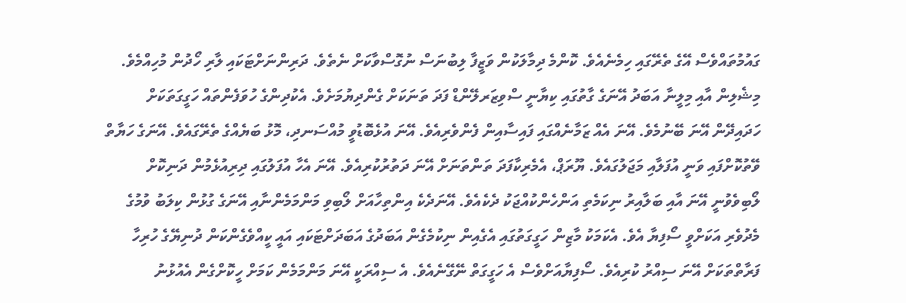ގައުމުތައްވެސް އޭގެ ތެރޭގައި ހިމެނެއެވެ. ކޮންމެ ދިމާލަކުން ވަޒީފާ ލިބުނަސް ނުގޮސްވާކަށް ނެތެވެ. ދަރިންނަށްޓަކައި ލާރި ހޯދުން މުހިއްމެވެ. މިޝެލިން އާއި މިލީނާ އަބަދު އޭނަގެ ގާތުގައި ކިޔާނީ ސްވިޒަރލޭންޑް ފަދަ ތަނަކަށް ގެންދިޔުމަށެވެ. އެކުދިންގެ ހުވަފެންތައް ހަގީގަތަކަށް ހަދައިދޭން އޭނަ ބޭނުމެވެ. އޭނަ އެއް ޒަމާނެއްގައި ފައިސާއިން ފެންވެރިއެވެ. އޭނަ އުޅެބޮޑުވީ މުއްސަނދި، މޮޅު ބަޔެއްގެ ތެރޭގައެވެ. އޭނަގެ ހަޔާތް ވޭތުކޮށްފައި ވަނީ އުފަލާއި މަޖަލުގައެވެ. ޔޫރަޕް، އެމެރިކާފަދަ ތަންތަނަށް އޭނަ ދަތުރުކުރިއެވެ. އޭނަ އެހާ އުފަލުގައި ދިރިއުޅެމުން ދަނިކޮށް ލޯބިވެވުނީ އޭނަ އާއި ބަލާއިރު ނިކަމެތި އަންހެންކުއްޖަކު ދެކެއެވެ. އޭނަދެކެ އިންތިހާއަށް ލޯބިވި މަންމަމެންނާއި އޭނަގެ ގުޅުން ކިލަބު ވުމުގެ މެދުވެރި އަކަށްވީ ސޯފިޔާ އެވެ. އެކަމަކު މާޒިން ހަގީގަތުގައި އެގެއިން ނިކުމެގެން އަބަދުގެ އަބަދަށްޓަކައި އައީ ކީއްވެގެންކަން ދުނިޔޭގެ ހުރިހާ ފަރާތްތަކަށް އޭނަ ސިއްރު ކުރިއެވެ. ސޯފިޔާއަށްވެސް އެ ހަގީގަތް ނޭގޭނެއެވެ. އެ ސިއްރަކީ އޭނަ މަންމަމެން ކަމަށް ހީކޮށްގެން އެއުޅުނު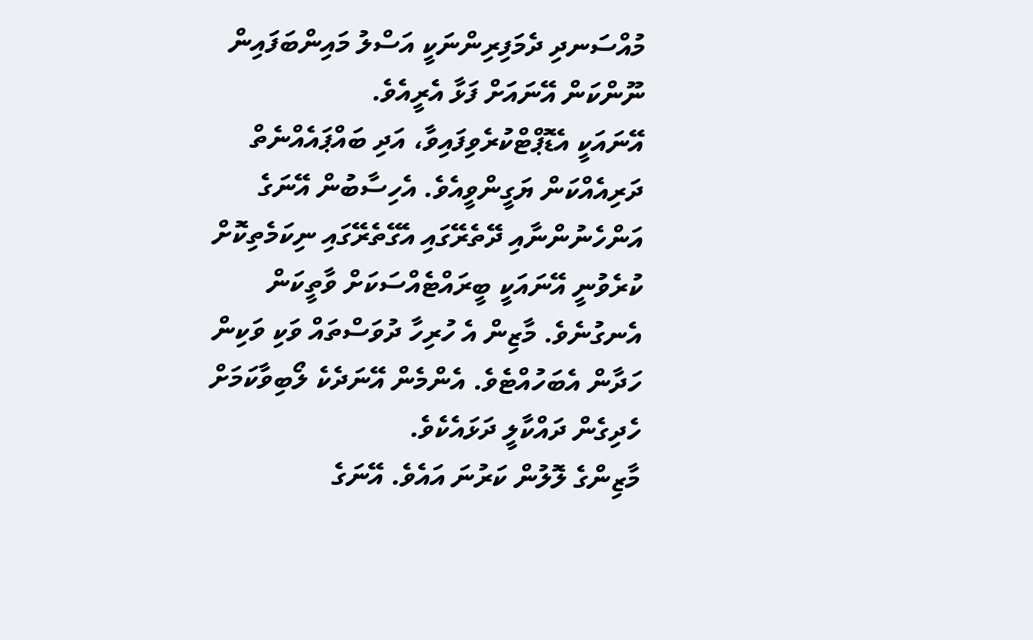މުއްސަނދި ދެމަފިރިންނަކީ އަސްލު މައިންބަފައިން ނޫންކަން އޭނައަށް ފަޅާ އެރީއެވެ.
އޭނައަކީ އެޑޮޕްޓްކުރެވިފައިވާ، އަދި ބައްޕައެއްނެތް ދަރިއެއްކަން ޔަގީންވީއެވެ. އެހިސާބުން އޭނަގެ އަންހެނުންނާއި ދޭތެރޭގައި އެގޭތެރޭގައި ނިކަމެތިކޮށް ކުރެވުނީ އޭނައަކީ ބީރައްޓެއްސަކަށް ވާތީކަން އެނގުނެވެ. މާޒިން އެ ހުރިހާ ދުވަސްތައް ވަކި ވަކިން ހަދާން އެބަހުއްޓެވެ. އެންމެން އޭނަދެކެ ލޯބިވާކަމަށް ހެދިގެން ދައްކާލީ ދަޅައެކެވެ.
މާޒިންގެ ލޮލުން ކަރުނަ އައެވެ. އޭނަގެ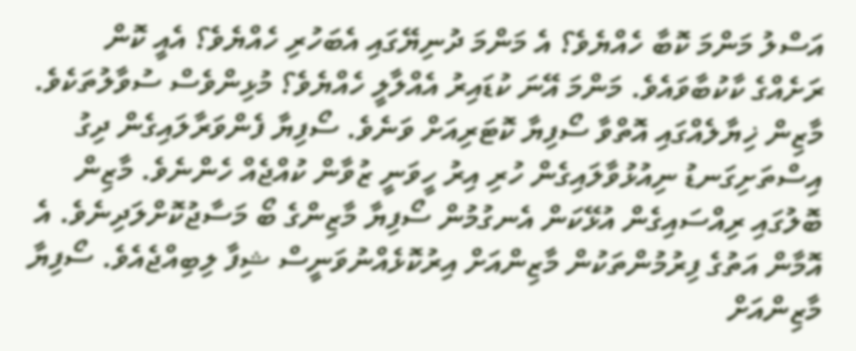އަސްލު މަންމަ ކޮބާ ހެއްޔެވެ؟ އެ މަންމަ ދުނިޔޭގައި އެބަހުރި ހެއްޔެވެ؟ އެއީ ކޮން ރަށެއްގެ ކާކުބާވައެވެ. މަންމަ އޭނަ ކުޑައިރު އެއްލާލީ ހެއްޔެވެ؟ މުޅިންވެސް ސުވާލުތަކެވެ.
މާޒިން ޚިޔާލެއްގައި އޮތްވާ ސޯފިޔާ ކޮޓަރިއަށް ވަނެވެ. ސޯފިޔާ ފެންވަރާލައިގެން ދިގު އިސްތަށިގަނޑު ނިއުޅުވާލައިގެން ހުރި އިރު ހީވަނީ ޒުވާން ކުއްޖެއް ހެންނެވެ. މާޒިން ބޮލުގައި ރިއްސައިގެން އުޅޭކަން އެނގުމުން ސޯފިޔާ މާޒިންގެ ބޯ މަސާޖުކޮށްލަދިނެވެ. އެ އޮމާން އަތުގެ ފިރުމުންތަކުން މާޒިންއަށް އިރުކޮޅެއްނުވަނީސް ޝިފާ ލިބިއްޖެއެވެ. ސޯފިޔާ މާޒިންއަށް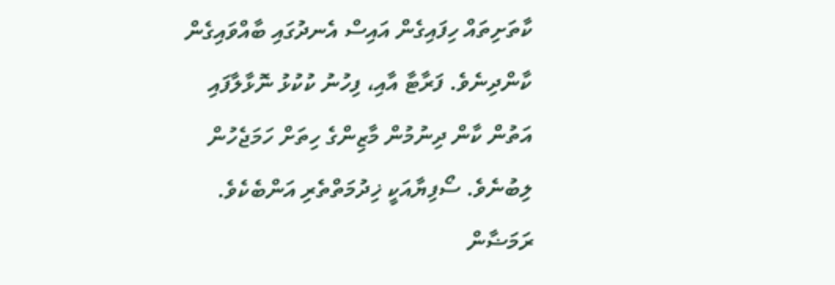ކާތަށިތައް ހިފައިގެން އައިސް އެނދުގައި ބާއްވައިގެން ކާންދިނެވެ. ފަރާޓާ އާއި، ފިހުނު ކުކުޅު ނޮޅާލާފައި އަތުން ކާން ދިނުމުން މާޒިންގެ ހިތަށް ހަމަޖެހުން ލިބުނެވެ. ސޯފިޔާއަކީ ޚިދުމަތްތެރި އަންބެކެވެ.
ރަމަޟާން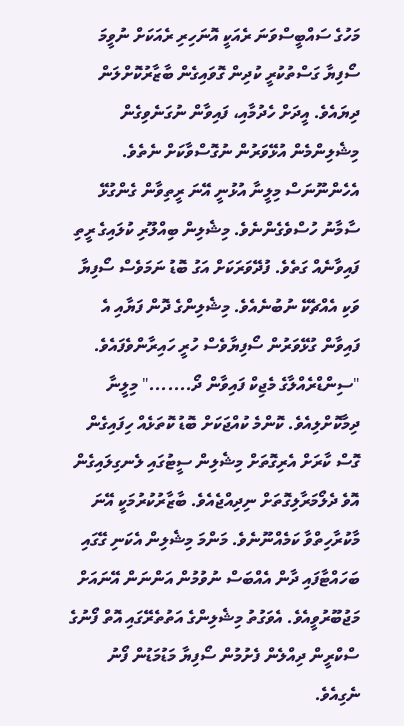މަހުގެ ސައްބީސްވަނަ ރެއަކީ އޮނަހިރި ރެއަކަށް ނުވީމަ ސޯފިޔާ ގަސްތުކުރީ ކުދިން ގޮވައިގެން ބާޒާރުކޮށްލަން ދިޔައެވެ. އީދަށް ހެދުމާއި، ފައިވާން ނުގަނެވިގެން މިޝެލިންމެން އުޅޭވަރުން ނުގޮސްވާކަށް ނެތެވެ. އެހެންނޫނަސް މިލީނާ އުޅުނީ އޭނަ ރީތިވާން ގެންގުޅޭ ސާމާނު ހުސްވެގެންނެވެ. މިޝެލިން ބިއްލޫރި ކުލައިގެ ރީތި ފައިވާނެއް ގަތެވެ. ފުދޭވަރަކަށް އަގު ބޮޑު ނަމަވެސް ސޯފިޔާ ވަކި އެއްޗެކޭ ނުބުނެއެވެ. މިޝެލިންގެ ދޮން ފަޔާއި އެ ފައިވާން ގުޅޭވަރުން ސޯފިޔާވެސް ހުރީ ހައިރާންވެފައެވެ.
"ސިންޑްރެއްލާގެ މެޖިކް ފައިވާން ދޯ......." މިލީނާ ދިމާކޮށްލިއެވެ. ކޮންމެ ކުއްޖަކަށް ބޮޑު ކޮތަޅެއް ހިފައިގެން ގޮސް ކާރަށް އެރިގޮތަށް މިޝެލިން ސީޓުގައި ލެނގިލައިގެން އޮވެ ދެލޯމަރާލިގޮތަށް ނިދިއްޖެއެވެ. ބާޒާރުކުރުމަކީ އޭނަ މާކުރާހިތްވާ ކަމެއްނޫނެވެ. މަންމަ މިޝެލިން އެކަނި ގޭގައި ބަހައްޓާފައި ދާން އެއްބަސް ނުވުމުން އަންނަން އޭނައަށް މަޖުބޫރުވީއެވެ. އެވަގުތު މިޝެލިންގެ އަތުތެރޭގައި އޮތް ފޯނުގެ ސްކްރީން ދިއްލެން ފެށުމުން ސޯފިޔާ މަޑުމަޑުން ފޯނު ނެގިއެވެ.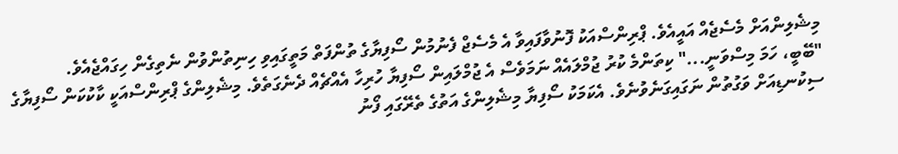މިޝެލިންއަށް މެސެޖެއް އައީއެވެ. ޕްރިންސްއަކު ފޮނުވާފައިވާ އެ މެސެޖް ފެނުމުން ސޯފިޔާގެ ތުންފަތް މަތީގައިވި ހިނިތުންވުން ނެތިގެން ހިގައްޖެއެވެ.
"ބޭބީ، ހަމަ މިސްވަނީ..." ކިތަންމެ ކުރު ޖުމްލައެއް ނަމަވެސް އެ ޖުމްލައިން ސޯފިޔާ ހުރިހާ އެއްޗެއް ދެނެގަތެވެ. މިޝެލިންގެ ޕްރިންސްއަކީ ކާކުކަން ސޯފިޔާގެ ސިކުނޑިއަށް ވަގުތުން ނަގައިގަނެވުނެވެ. އެކަމަކު ސޯފިޔާ މިޝެލިންގެ އަތުގެ ތެރޭގައި ފޯނު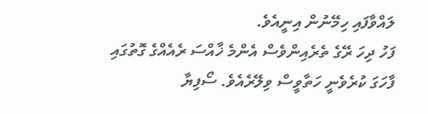ލައްވާފައި ހިމޭނުން އިނީއެވެ.
ފަހު ދިހަ ރޭގެ ތެރެއިންވެސް އެންމެ ޚާއްސަ ރެއެއްގެ ގޮތުގައި ފާހަގަ ކުރެވެނީ ހަތާވީސް ވިލޭރެއެވެ. ސޯފިޔާ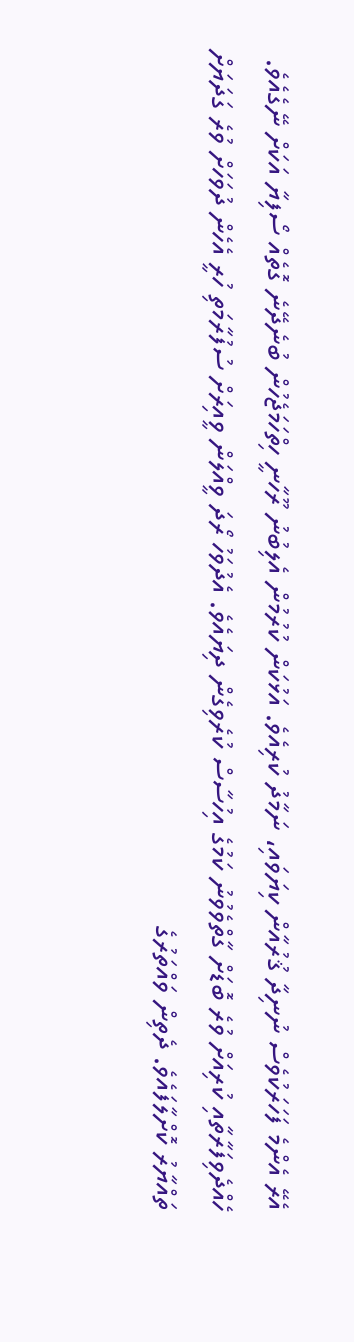އެރޭ އެންމެ ފަހަރަކުވެސް ނުނިދާ ޤުރުއާން ކިޔަވައި، ނަމާދު ކުރިއެވެ. އަޅުކަން ކުރުމުން އެލިބުނު ރޫހާނީ ހިތްހަމަޖެހުން ބުނެދޭނެ ގޮތެއް ސޯފިޔާ އަކަށް ނޭގެއެވެ. ހެއްދެވިފަރާތާއި ކުރިއަށް ވުރެ ބޮޑަށް ގާތްވެވުނު ކަމުގެ އިހުސާސް ކުރެވިގެން ދިޔައެވެ. އެދުވަހު ރޯދަ ވީއްލަން ވީއިރަށް ސުފުރާމަތި ހުރީ އެހެން ދުވަހަށް ވުރެ ގަދަޔަށް ތައްޔާރު ކޮށްލާފައެވެ. ދެތިން ވައްތަރުގެ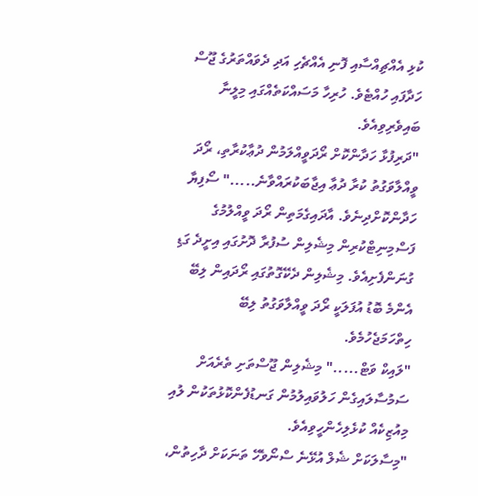ކުޅި އެއްޗިއްސާއި ފޮނި އެއްޗެހި އަދި ދެވައްތަރުގެ ޖޫސް ހަދާފައި ހުއްޓެވެ. ހުރިހާ މަސައްކަތެއްގައި މިލީނާ ބައިވެރިވިއެވެ.
"ދަރިފުޅާ ހަދާންކޮށް ރޯދަވީއްލަމުން ދުޢާކުރާތި، ރޯދަ ވީއްލާވަގުތު ކުރާ ދުޢާ އިޖާބަކުރައްވާނެ....." ސޯފިޔާ ހަދާންކޮށްދިނެވެ. އާދައިގެމަތިން ރޯދަ ވީއްލުމުގެ ފަސްމިނިޓްކުރިން މިޝެލިން ސުފުރާ ދޮށުގައި އިށީދެ ގަޑި ގުނަންފެށިއެވެ. މިޝެލިން ދެކޭގޮތުގައި ރޯދައިން ލިބޭ އެންމެ ބޮޑު އުފަލަކީ ރޯދަ ވީއްލާވަގުތު ލިބޭ ހިތްހަމަޖެހުމެވެ.
"ލައިކް ވަޓް....." މިޝެލިން ޖޫސްތަށި ތެރެއަށް ސަމުސާލައިގެން ހަލުވައިލުމުން ގަނޑުފެންކޮޅުތަކުން ލުއި މިއުޒިކެއް ކުޅެލިހެންހީވިއެވެ.
"މިސާލަކަށް ޝެލް އުޅޭނެ ސްނޯވެހޭ ތަނަކަށް ދާހިތުން،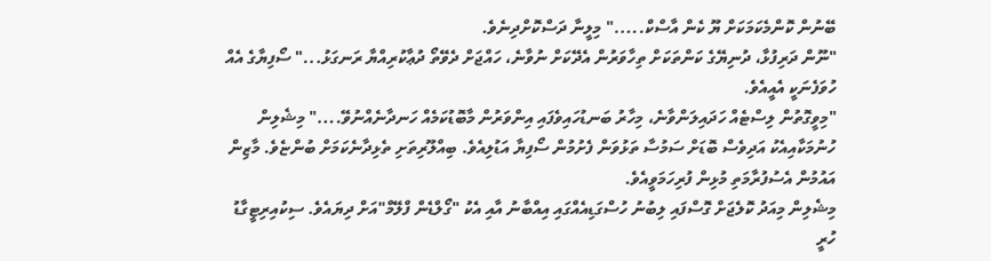ބޭނުން ކޮންމެކަމަކަށް ޔޫ ކެން އާސްކް....." މިލީނާ ދަސްކޮށްދިނެވެ.
"ނޫން ދަރިފުޅާ، ދުނިޔޭގެ ކަންތަކަށް ތިހާވަރުން އެދޭކަށް ނުވާނެ، ހައްޖަށް ދެވޭތޯ ދުޢާކުރިއްޔާ ރަނގަޅު..." ސޯފިޔާގެ އެއް ހުވަފެނަކީ އެއީއެވެ.
"މިވީގޮތުން ލިސްޓެއް ހަދައިލަންވާނެ، މިހާރު ބަނޑުހައިވެފައި އިންވަރުން މާބޮޑުކަމެއް ހަނދާނެއްނުވޭ...." މިޝެލިން ހުނުމަކާއިއެކު އަދިވެސް ބޮޑަށް ސަމުސާ ތަޅުވަން ފެށުމުން ސޯފިޔާ އަޑުލިއެވެ. ބިއްލޫރިތަށި ތެޅިދާނެކަމަށް ބުންޏެވެ. މާޒިން އައުމުން އެސުފުރާމަތި މުޅިން ފުރިހަމަވީއެވެ.
މިޝެލިން މިއަދު ކޮލެޖަށް ގޮސްފައި ލިބުނު ހުސްގަޑިއެއްގައި އިއްބާނު އާއި އެކު "ގޯލްޑެން ފްލޭމް"އަށް ދިޔައެވެ. ސިކުއިރިޓީގާޑު ހުރީ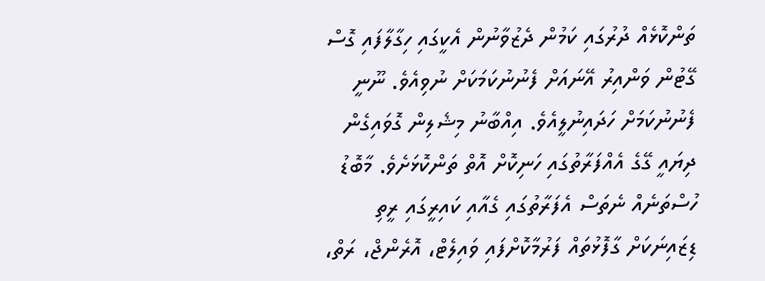ތަންކޮޅެއް ދުރުގައި ކަމުން ދެޒުވާނުން އެކީގައި ހިގާލާފައި ގޮސް ގޭޓުން ވަންއިރު އޭނައަށް ފެނުނުކަމަކަށް ނުވިއެވެ. ނޫނީ ފެނުނުކަމަށް ހަދައިނުލީއެވެ. އިއްބާނު މިޝެލިން ގޮވައިގެން ދިޔައީ ގޭގެ އެއްފަރާތުގައި ހަނިކޮށް އޮތް ތަންކޮޅަށެވެ. މާބޮޑު ހުސްތަނެއް ނެތަސް އެފަރާތުގައި ގެއާއި ކައިރީގައި ރީތި ޑިޒައިނަކަށް ގާފޮޅުތައް ފަރުމާކޮށްފައި ވައިލެޓް، އޮރެންޖް، ރަތް،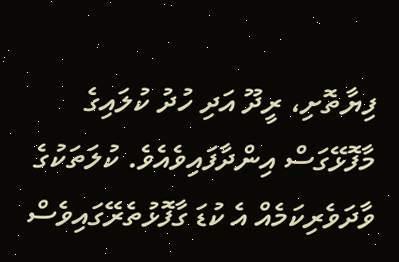ފިޔާތޮށި، ރީދޫ އަދި ހުދު ކުލައިގެ މާފޮޅޭގަސް އިންދާފައިވެއެވެ. ކުލަތަކުގެ ވާދަވެރިކަމެއް އެ ކުޑަ ގާފޮޅުތެރޭގައިވެސް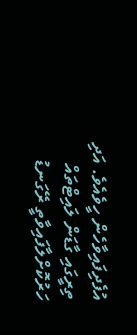އުފެދިފައިވާހެން ހީވެއެވެ. އަދި ތިރީގައި ގާޑަން ލައިޓްތައް ހަރުކޮށްލާފައިވާތީ ރޭގަނޑު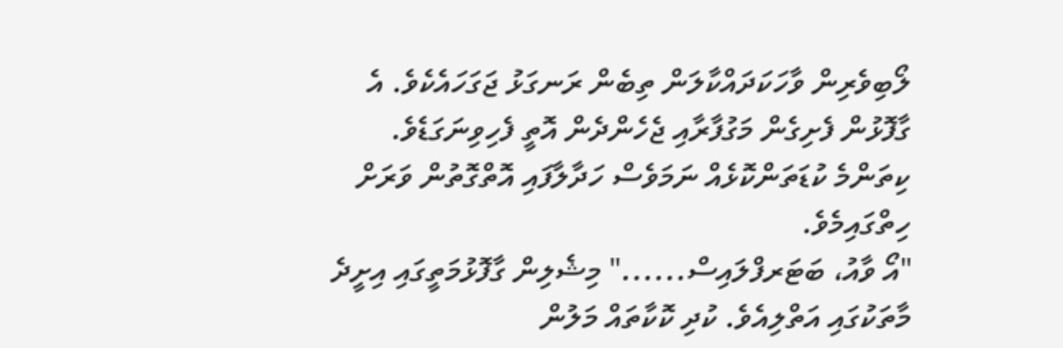ލޯބިވެރިން ވާހަކަދައްކާލަން ތިބެން ރަނގަޅު ޖަގަހައެކެވެ. އެ ގާފޮޅުން ފެށިގެން މަގުފާރާއި ޖެހެންދެން އޮތީ ފެހިވިނަގަޑެވެ. ކިތަންމެ ކުޑަތަންކޮޅެއް ނަމަވެސް ހަދާލާފައި އޮތްގޮތުން ވަރަށް ހިތްގައިމެވެ.
"އޯ ވާއު، ބަޓަރފްލައިސް......" މިޝެލިން ގާފޮޅުމަތީގައި އިށީދެ މާތަކުގައި އަތްލިއެވެ. ކުދި ކޮކާތައް މަލުން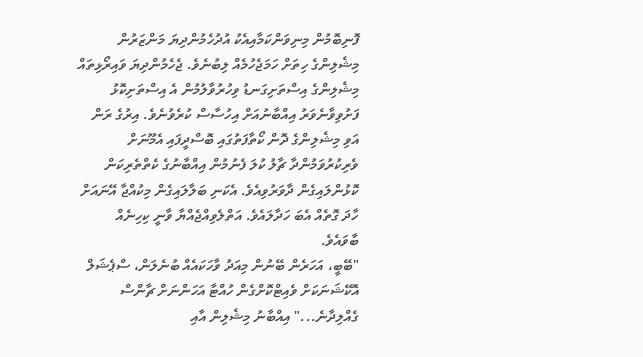ފޮނިބޮމުން މިނިވަންކަމާއިއެކު އުދުހެމުންދިޔަ މަންޒަރުން މިޝެލިންގެ ހިތަށް ހަމަޖެހުމެއް ލިބުނެވެ. ޖެހެމުންދިޔަ ވައިރޯޅިތައް މިޝެލިންގެ އިސްތަށިގަނޑު ވިހުރުވާލުމުން އެ އިސްތަށިކޮޅު ފަށުވިވާނެވަރު އިއްބާނުއަށް އިހުސާސް ކުރެވުނެވެ. އިރުގެ ރަން އަވި މިޝެލިންގެ ދޮން ކޯތާފަތުގައި ބޮސްދީފައި އެމޫނަށް ވެރިކުރުވަމުންދާ ޗާލު ކުލަ ފެނުމުން އިއްބާނުގެ ކެތްތެރިކަން ކޮޅުންލައިގެން ދާވަރުވިއެވެ. އެކަނި ބަލާލައިގެން މިކުއްޖާ އޭނައަށް ހާދަ ގޮތެއް އެބަ ހަދާލައެވެ. އަތްލެވިއްޖެއްޔާ ވާނީ ކިހިނެއް ބާވައެވެ.
"ބޭބީ، އަހަރެން ބޭނުން މިއަދު ވާހަކައެއް ބުނެލަން، ސްޕެޝަލް އޮކޭޝަނަކަށް ވެއިޓްކޮށްގެން ހުއްޓާ އަހަންނަށް ޗާންސް ގެއްލިދާނެ..." އިއްބާނު މިޝެލިން އާއި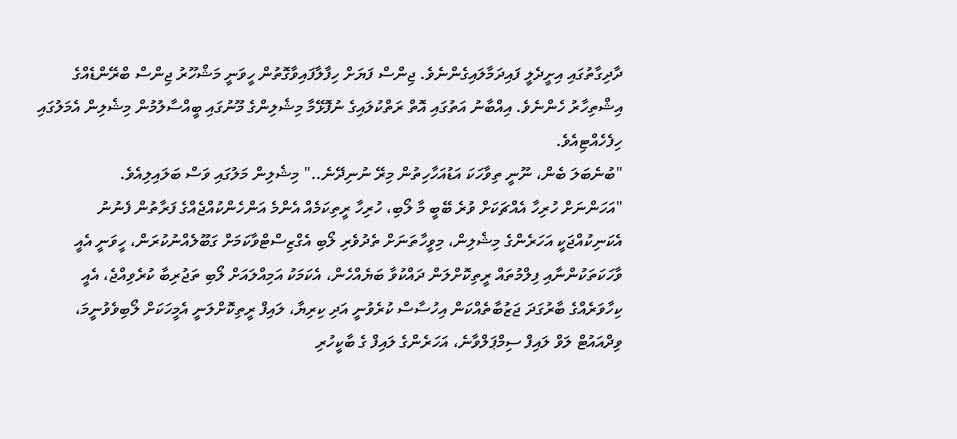ދާދިގާތުގައި އިށީދެލީ ފައިދަމާލައިގެންނެވެ. ޖިންސް ފަޔަށް ހިފާލާފައިވާގޮތުން ހީވަނީ މަޝްހޫރު ޖިންސް ބްރޭންޑެއްގެ އިޝްތިހާރު ހެންނެވެ. އިއްބާނު އަތުގައި އޮތް ރަތްކުލައިގެ ނުފޮޅޭމާ މިޝެލިންގެ މޫނުގައި ބީއްސާލުމުން މިޝެލިން އެމަލުގައި ހިފެހެއްޓިއެވެ.
"ބުނެބަލަ ބެން، ނޫނީ ތިވާހަކަ އަޑުއަހާހިތުން މިރޭ ނުނިދޭނެ.." މިޝެލިން މަލުގައި ވަސް ބަލައިލިއެވެ.
"އަހަންނަށް ހުރިހާ އެއްޗަކަށް ވުރެ ބޭބީ މާ ލޯބި، ހުރިހާ ރީތިކަމެއް އެންމެ އަންހެންކުއްޖެއްގެ ފަރާތުން ފެނުނު އެކަނިކުއްޖަކީ އަހަރެންގެ މިޝެލިން، މިވީހާތަނަށް ތެދުވެރި ލޯބި އެގްޒިސްޓްވާކަމަށް ގަބޫލެއްނުކުރަން، ހީވަނީ އެއީ ވާހަކަތަކުންނާއި ފިލްމުތައް ރީތިކޮށްލަން ދައްކުވާ ބަޔެއްހެން، އެކަމަކު އަމިއްލައަށް ލޯބި ތަޖުރިބާ ކުރެވިއްޖެ، އެއީ ކިހާވަރެއްގެ ބާރުގަދަ ޖަޒުބާތެއްކަން އިހުސާސް ކުރެވުނީ އަދި ކިރިޔާ، ލައިފް ރީތިކޮށްލަނީ އެމީހަކަށް ލޯބިވެވުނީމަ، ވިދްއައުޓް ލަވް ލައިފް ސިމްޕަލްވާނެ، އަހަރެންގެ ލައިފް ގެ ބާކީހުރި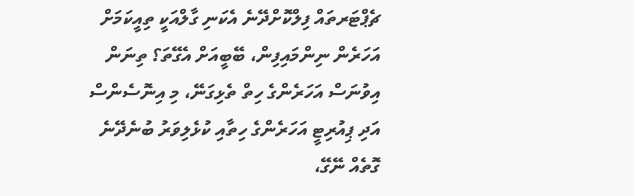ޗެޕްޓަރތައް ފިލްކޮށްދޭނެ އެކަނި ގާލްއަކީ ތިއީކަމަށް އަހަރެން ނިންމައިފިން، ބޭބީއަށް އެގޭތަ؟ ތިނަން އިވުނަސް އަހަރެންގެ ހިތް ތެޅިގަނޭ، މި އިނޮސެންސް އަދި ޕިއުރިޓީ އަހަރެންގެ ހިތާއި ކުޅެލިވަރު ބުނެދޭނެ ގޮތެއް ނޭގޭ،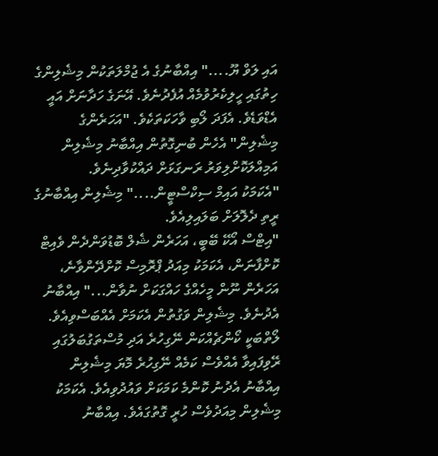އައި ލަވް ޔޫ...." އިއްބާނުގެ އެ ޖުމްލަތަކުން މިޝެލިންގެ ހިތުގައި ހީލިކެރުވުމެއް އުފެދުނެވެ. އޭނަގެ ހަދާނަށް އައީ އެޑްވަޑެވެ. އެފަދަ ލޯބި ވާހަކަތަކެވެ. "އަހަރެންގެ މިޝެލިން" އެހެން ބުނިގޮތުން އިއްބާނު މިޝެލިން އަމިއްލަކޮށްލިވަރު ރަނގަޅަށް ދައްކުވާދިނެވެ.
"އެކަމަކު އައިމް ސިކްސްޓީން...." މިޝެލިން އިއްބާނުގެ ރީތި ދެލޮލަށް ބަލައިލިއެވެ.
"އިޓްސް އޯކޭ ބޭބީ، އަހަރެން ޝެލް ބޮޑުވަންދެން ވެއިޓް ކޮށްފާނަން، އެކަމަކު މިއަދު ޕްރޮމިސް ކޮށްދޭންވާނެ، އަހަރެން ނޫން މީހެއްގެ ހައްގަކަށް ނުވާން..." އިއްބާނު އެދުނެވެ. މިޝެލިން ވަގުތުން އެކަމަށް އެއްބަސްވިއެވެ. ލޯތްބަކީ ކޯންޗެއްކަން ނޭގިހުރެ އަދި މުސްތަގުބަލުގައި ރޭވިފައިވާ އެއްވެސް ކަމެއް ނޭގިހުރެ މޮޔަ މިޝެލިން އިއްބާނު އެދުނު ކޮންމެ ކަމަކަށް ވައުދުވިއެވެ. އެކަމަކު މިޝެލިން މިއަދުވެސް ހުރީ ގޮތުގައެވެ. އިއްބާނު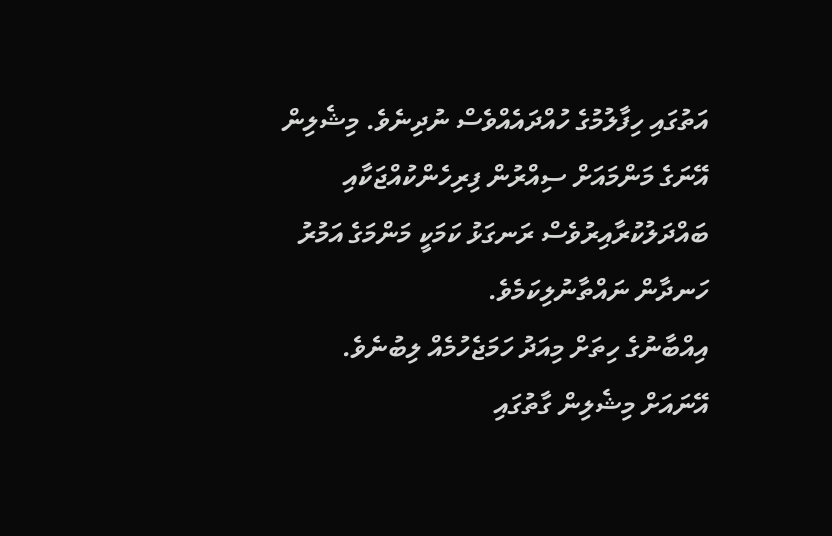އަތުގައި ހިފާލުމުގެ ހުއްދައެއްވެސް ނުދިނެވެ. މިޝެލިން އޭނަގެ މަންމައަށް ސިއްރުން ފިރިހެންކުއްޖަކާއި ބައްދަލުކުރާއިރުވެސް ރަނގަޅު ކަމަކީ މަންމަގެ އަމުރު ހަނދާން ނައްތާނުލިކަމެވެ.
އިއްބާނުގެ ހިތަށް މިއަދު ހަމަޖެހުމެއް ލިބުނެވެ. އޭނައަށް މިޝެލިން ގާތުގައި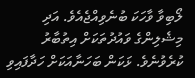ލޯބިވާ ވާހަކަ ބުނެވިއްޖެއެވެ. އަދި މިޝެލިންގެ ވައުދުތަކަށް އިތުބާރު ކުރެވުނެވެ. ޅަކަން ބަހަނާއަކަށް ހަދާފައިވި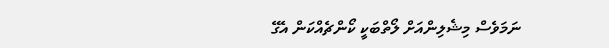ނަމަވެސް މިޝެލިންއަށް ލޯތްބަކީ ކޯންޗެއްކަން އެގޭ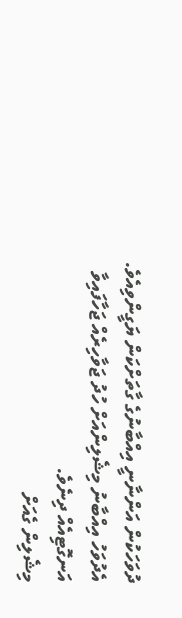ދުވަހަކުން އަންނާނީ އިއްބާނުގެ ގާތަށްކަން ޔަގީންވިއެވެ.
އެދުވަހު އިއްބާނު މިޝެލިންއަށް ހުދު ޖަވާހިރެއް ޖަހާފައިވާ އަނގޮޓިއެއް ދިނެވެ.
މިޝެލިން ގެއަށް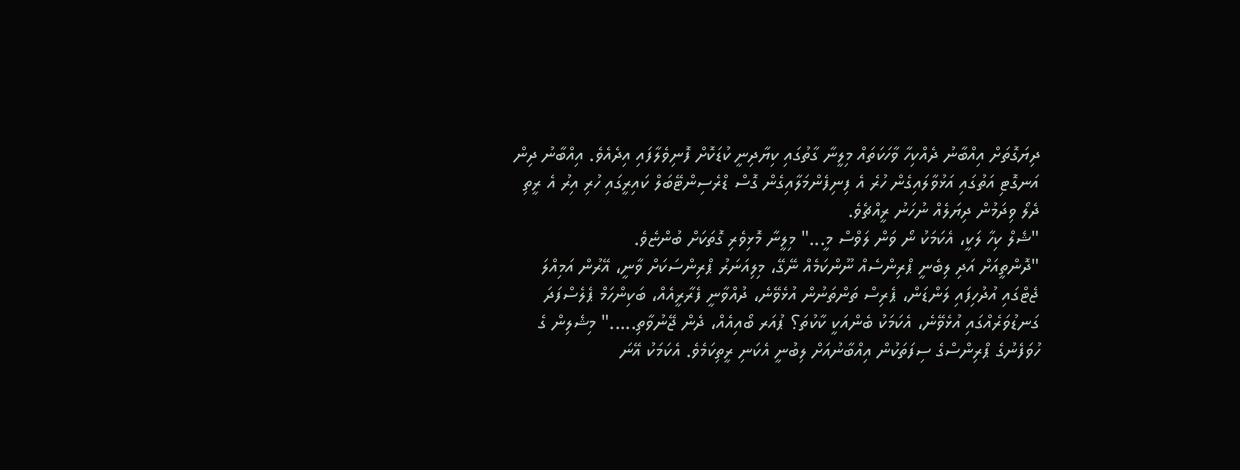ދިޔަގޮތަށް އިއްބާނު ދެއްކިހާ ވާހަކަތައް މިލީނާ ގާތުގައި ކިޔާދިނީ ކުޑަކޮށް ފޮނިވެލާފައި އިދެއެވެ. އިއްބާނު ދިން އަނގޮޓި އަތުގައި އަޅުވާލައިގެން ހުރެ އެ ފިނިފެންމަލާއިގެން ގޮސް ޑްރެސިންޓޭބަލް ކައިރީގައި ހުރި އިރު އެ ރީތި ދެލޯ ވިދަމުން ދިޔަލެއް ނުހަނު ރީއްޗެވެ.
"ޝެލް ކިހާ ލަކީ، އެކަމަކު ނޯ ވަން ލަވްސް މީ..." މިލީނާ މޮޅިވެރި ގޮތަކަށް ބުންޏެވެ.
"ދޮންތީއަށް އަދި ލިބެނީ ޕްރިންސެއް ނޫންކަމެއް ނޭގޭ، މިލިއަނަރު ޕްރިންސަކަށް ވާނީ، އޭރުން އަމިއްލަ ޖެޓްގައި އުދުހިފައި ލަންޑަން، ޕެރިސް ތަންތަނުން އުޅެވޭނެ، ދުއްވާނީ ފެރާރީއެއް، ބަކިންހަމް ޕެލެސްފަދަ ގަނޑުވަރެއްގައި އުޅެވޭނެ، އެކަމަކު ބެންއަކީ ކާކުތަ؟ ޕުއަރ ބޯއިއެއް، ދެން ޖޭނުވާތި....." މިޝެލިން ގެ ހުވަފެނުގެ ޕްރިންސްގެ ސިފަތަކުން އިއްބާނުއަށް ލިބުނީ އެކަނި ރީތިކަމެވެ. އެކަމަކު އޭނަ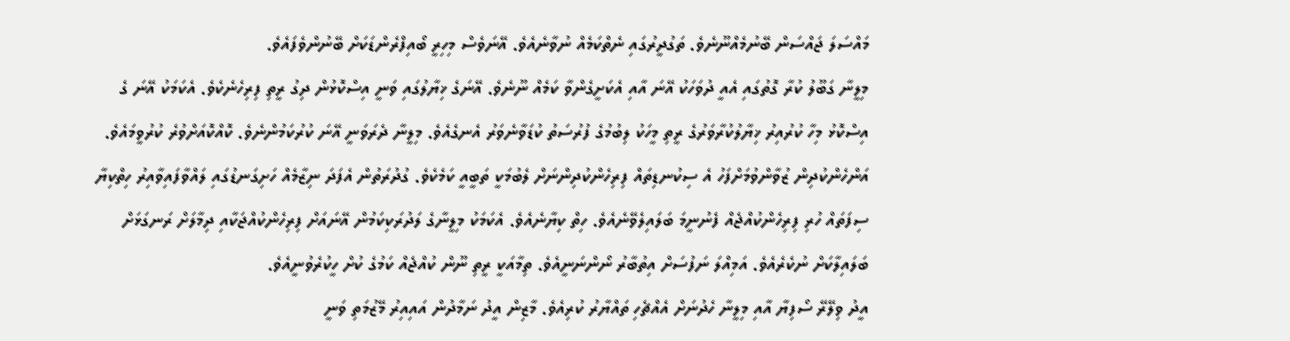މައްސަލަ ޖައްސަން ބޭނުމެއްނޫނެވެ. ތަގުދީރުގައި ނެތްކަމެއް ނުވާނެއެވެ. އޭނަވެސް މިހިރީ ބޯއިފްރެންޑަކަށް ބޭނުންވެފައެވެ.
މިލީނާ ގަބޫލު ކުރާ ގޮތުގައި އެއީ ދުވަހަކު އޭނަ އާއި އެކަށީގެންވާ ކަމެއް ނޫނެވެ. އޭނަގެ ޚިޔާލުގައި ވަނީ އިސްކޮޅުން ދިގު ރީތި ފިރިހެނެކެވެ. އެކަމަކު އޭނަ ގެ އިސްކޮޅު މިހާ ކުރުއިރު ޚިޔާލުކުރާވަރުގެ ރީތި މީހަކު ލިބުމުގެ ފުރުސަތު ކުޑަވާނެވަރު އެނގެއެވެ. މިލީނާ ދެރަވަނީ އޭނަ ކުރުކަމުންނެވެ. ކޮއްކޮއަށްވުރެ ކުރުވީމައެވެ. އަންހެންކުދިން ޒުވާންވުމަށްފަހު އެ ސިކުނޑިތައް ފިރިހެންކުދިންނަށް ލެބުމަކީ ތަބީއީ ކަމެކެވެ. ގުދުރަތުން އެފަދަ ނިޒާމެއް ހަށިގަނޑުގައި ލައްވާފައިވާއިރު ހިތްކިޔާ ސިފަތައް ހުރި ފިރިހެންކުއްޖެއް ފެނުނީމަ ބަލައިލެވޭނެއެވެ. ހިތް ކިޔާނެއެވެ. އެކަމަކު މިލީނާގެ ލަދުރަކިކަމުން އޭނައަށް ފިރިހެންކުއްޖަކާއި ދިމާލަށް ރަނގަޅަށް ބަލައިލާކަށް ނުކެރެއެވެ. އަމިއްލަ ނަފުސަށް އިތުބާރު ނޯންނަނީއެވެ. ތިމާއަކީ ރީތި ނޫން ކުއްޖެއް ކަމުގެ ކުށް ހީކުރެވުނީއެވެ.
އީދު ވިލޭރޭ ސޯފިޔާ އާއި މިލީނާ ހެދުނަށް އެއްޗެހި ތައްޔާރު ކުރިއެވެ. މާޒިން އީދު ނަމާދުން އައިއިރު މޭޒުމަތި ވަނީ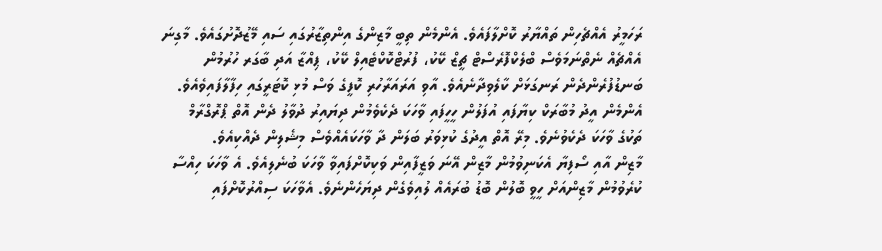ރަހަމީރު އެއްޗެހިން ތައްޔާރު ކޮށްލާފައެވެ. އެންމެން ތިބީ މާޒިންގެ އިންތިޒާރުގައި ސައި މޭޒުދޮށުގައެވެ. މާގިނަ އެއްޗެއް ނެތްނަމަވެސް ބްލެކްފޮރެސްޓް ޗީޒް ކޭކު، ފުރުޓްކޮކްޓެއިލް ކޭކު، ޕިއްޒާ އަދި ބާގަރ ހުރުމުން ބަނޑުފުރެންދެން ރަނގަޅަށް ކާލެވިދާނެއެވެ. އާވި އަރައަރާހުރި ކޮފީގެ ވަސް މުޅި ކޮޓަރީގައި ހިފާލާފައިވެއެވެ. އެންމެން އީދު މުބާރަކް ކިޔާފައި އުފަލުން ހީހީފައި ވާހަކަ ދެކެވެމުން ދިޔައިރު ދުވާލު ދެން އޮތް ޕްރޮގްރާމް ތަކުގެ ވާހަކަ ދެކެވުނެވެ. މިރޭ އޮތް އީދުގެ ކުޅިވަރު ބަލަން ދާ ވާހަކައެއްވެސް މިޝެލިން ދެއްކިއެވެ.
މާޒިން އާއި ސޯފިޔާ އެކަނިވުމުން މާޒިން އޭނަ ވަޒީފާއިން ވަކިކޮށްފައިވާ ވާހަކަ ބުނެލިއެވެ. އެ ވާހަކަ ހިއްސާ ކުރެވުމުން މާޒިންއަށް ހީވީ ބޮލުން ބޮޑު ބުރައެއް ލުއިވެގެން ދިޔަހެންނެވެ. އެވާހަކަ ސިއްރުކޮށްފައި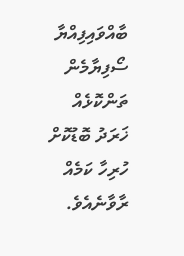ބާއްވައިފިއްޔާ ސޯފިޔާމެން ތަންކޮޅެއް ޚަރަދު ބޮޑުކޮށް ހުރިހާ ކަމެއް ރާވާނެއެވެ.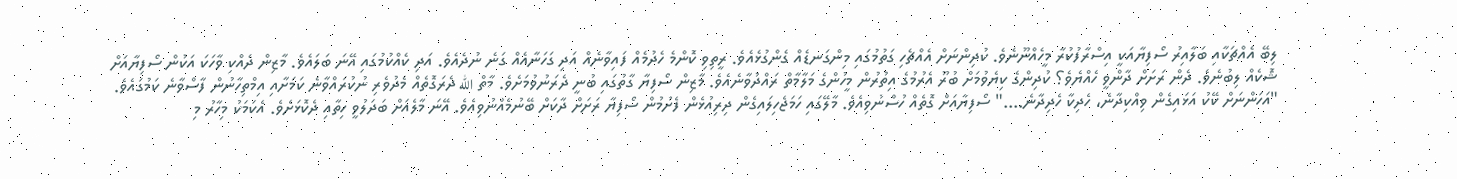ލިބޭ އެއްޗަކާއި ބަލާއިރު ސޯފިޔާއަކީ އިސްރާފުކުރާ މީހެއްނޫނެވެ. ކުދިންނަށް އެއްޗެހި ގަތުމުގައި މިންގަނޑެއް ގެންގުޅެއެވެ. ރީތިވި ކޮންމެ ހެދުމެއް ފައިވާނެއް އަދި ގަހަނާއެއް ގަނެ ނުދެއެވެ. އަދި ކެއްކުމުގައި އޭނަ ބަލައެވެ. މާޒިން ދެއްކި ވާހަކަ އަކުން ސޯފިޔާއަށް ޝޮކެއް ލިބުނެވެ. ދެން ރަށަށް ދާންވީ ހެއްޔެވެ؟ ކުދިންގެ ކިޔެވުމަށް ބުރޫ އެރުމުގެ އިތުރުން މީހުންގެ މަލާމާތް ރައްދުވާނެއެވެ. މާޒިން ސޯފިޔާ ގާތުގައި ބުނީ ދެރަނުވުމަށެވެ. މާތް الله ދެރަގޮތެއް މެދުވެރި ނުކުރައްވާނެ ކަމަށާއި އިމްތިހާނުން ފާސްވާނެ ކަމުގައެވެ.
"އަހަންނަށް ކޭކު އަޅައިގެން ވިއްކިދާނެ، ހެދިކާ ހެދިދާނެ...." ސޯފިޔާއަށް ގޮތެއް ހުސްނުވިއެވެ. މާލޭގައި ހަމަޖެހިލައިގެން ދިރިއުޅެން ފެށުމުން ސޯފިޔާ ރަށަށް ދާކަށް ބޭނުމެއްނުވިއެވެ. އޭނަ މާލެއަށް ބަދަލުވީ ހިތާއި ދެކޮޅަށެވެ. އެކަމަކު މިހާރު މި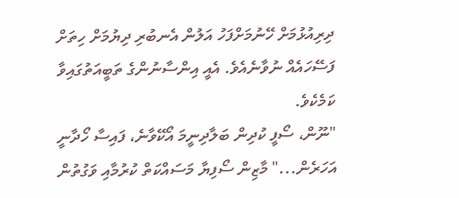ދިރިއުޅުމަށް ހޭނުމަށްފަހު އަލުން އެނބުރި ދިޔުމަށް ހިތަށް ފަސޭހައެއް ނުވާނެއެވެ. އެއީ އިންސާނުންގެ ތަބީއަތުގައިވާ ކަމެކެވެ.
"ނޫން، ސޯފީ ކުދިން ބަލާދިނީމަ އޯކޭވާނެ، ފައިސާ ހޯދާނީ އަހަރެން..." މާޒިން ސޯފިޔާ މަސައްކަތް ކުރުމާއި ވަގުތުން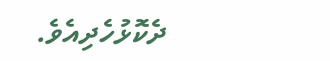ދެކޮޅުހެދިއެވެ.